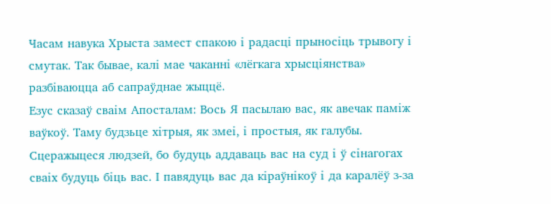Часам навука Хрыста замест спакою і радасці прыносіць трывогу і смутак. Так бывае, калі мае чаканні «лёгкага хрысціянства» разбіваюцца аб сапраўднае жыццё.
Езус сказаў сваім Апосталам: Вось Я пасылаю вас, як авечак паміж ваўкоў. Таму будзьце хітрыя, як змеі, і простыя, як галубы. Сцеражыцеся людзей, бо будуць аддаваць вас на суд і ў сінагогах сваіх будуць біць вас. І павядуць вас да кіраўнікоў і да каралёў з-за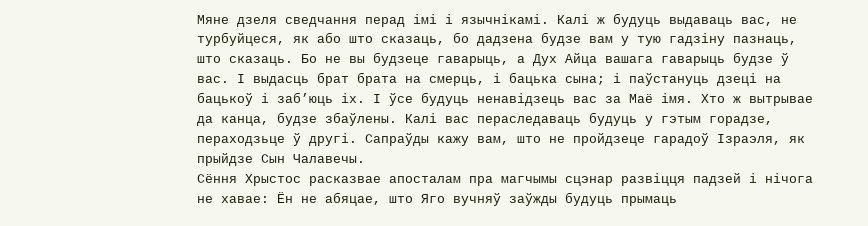Мяне дзеля сведчання перад імі і язычнікамі. Калі ж будуць выдаваць вас, не турбуйцеся, як або што сказаць, бо дадзена будзе вам у тую гадзіну пазнаць, што сказаць. Бо не вы будзеце гаварыць, а Дух Айца вашага гаварыць будзе ў вас. І выдасць брат брата на смерць, і бацька сына; і паўстануць дзеці на бацькоў і заб’юць іх. І ўсе будуць ненавідзець вас за Маё імя. Хто ж вытрывае да канца, будзе збаўлены. Калі вас пераследаваць будуць у гэтым горадзе, пераходзьце ў другі. Сапраўды кажу вам, што не пройдзеце гарадоў Ізраэля, як прыйдзе Сын Чалавечы.
Сёння Хрыстос расказвае апосталам пра магчымы сцэнар развіцця падзей і нічога не хавае: Ён не абяцае, што Яго вучняў заўжды будуць прымаць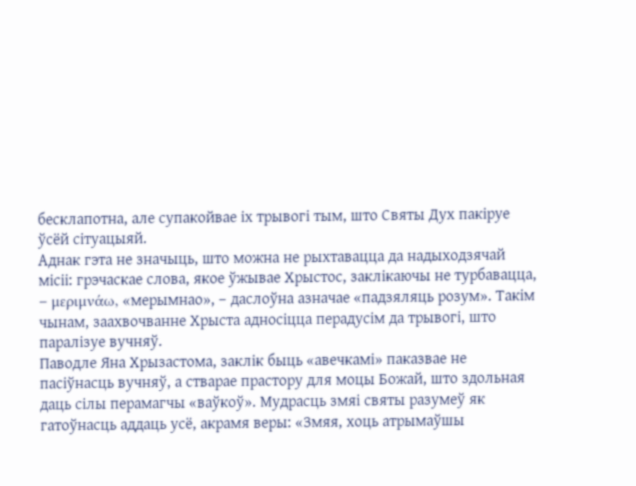бесклапотна, але супакойвае іх трывогі тым, што Святы Дух пакіруе ўсёй сітуацыяй.
Аднак гэта не значыць, што можна не рыхтавацца да надыходзячай місіі: грэчаскае слова, якое ўжывае Хрыстос, заклікаючы не турбавацца, – μεριμνάω, «мерымнао», – даслоўна азначае «падзяляць розум». Такім чынам, заахвочванне Хрыста адносіцца перадусім да трывогі, што паралізуе вучняў.
Паводле Яна Хрызастома, заклік быць «авечкамі» паказвае не пасіўнасць вучняў, а стварае прастору для моцы Божай, што здольная даць сілы перамагчы «ваўкоў». Мудрасць змяі святы разумеў як гатоўнасць аддаць усё, акрамя веры: «Змяя, хоць атрымаўшы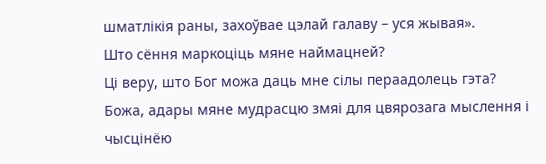шматлікія раны, захоўвае цэлай галаву – уся жывая».
Што сёння маркоціць мяне наймацней?
Ці веру, што Бог можа даць мне сілы пераадолець гэта?
Божа, адары мяне мудрасцю змяі для цвярозага мыслення і чысцінёю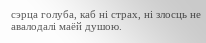сэрца голуба, каб ні страх, ні злосць не авалодалі маёй душою.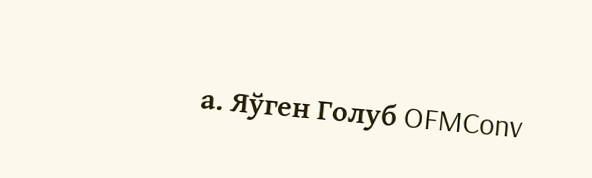а. Яўген Голуб OFMConv